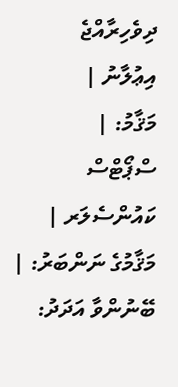ދިވެހިރާއްޖެ
އިޢުލާނު |
މަޤާމު: |
ސްޕޯޓްސް ކައުންސެލަރ |
މަޤާމުގެ ނަންބަރު: |
ބޭނުންވާ އަދަދު: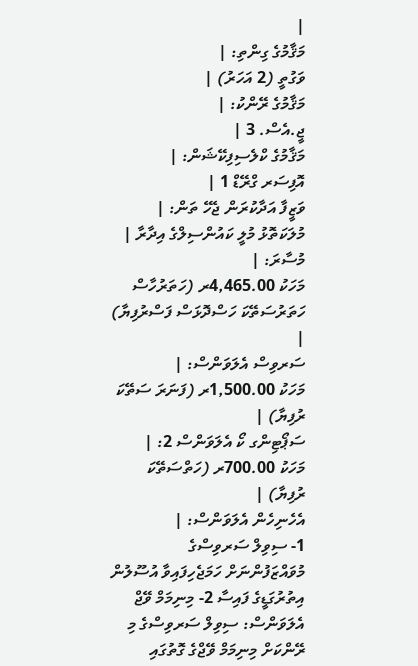|
މަޤާމުގެ ގިންތި: |
ވަގުތީ (2 އަހަރު) |
މަޤާމުގެ ރޭންކު: |
ޖީ.އެސް. 3 |
މަޤާމުގެ ކްލެސިފިކޭޝަން: |
އޮފިސަރ ގްރޭޑް 1 |
ވަޒީފާ އަދާކުރަން ޖެހޭ ތަން: |
މުލަކަތޮޅު މުލީ ކައުންސިލްގެ އިދާރާ |
މުސާރަ: |
މަހަކު 4,465.00ރ (ހަތަރުހާސް ހަތަރުސަތޭކަ ހަސްދޮޅަސް ފަސްރުފިޔާ) |
ސަރވިސް އެލަވަންސް: |
މަހަކު 1,500.00ރ (ފަނަރަ ސަތޭކަ ރުފިޔާ) |
ސަޕޯޓިންގ ކޯ އެލަވަންސް 2: |
މަހަކު 700.00ރ (ހަތްސަތޭކަ ރުފިޔާ) |
އެހެނިހެން އެލަވަންސް: |
1- ސިވިލް ސަރވިސްގެ މުވައްޒަފުންނަށް ހަމަޖެހިފައިވާ އުސޫލުން އިތުރުގަޑީގެ ފައިސާ 2- މިނިމަމް ވޭޖް އެލަވަންސް: ސިވިލް ސަރވިސްގެ މި ރޭންކަށް މިނިމަމް ވޭޖްގެ ގޮތުގައި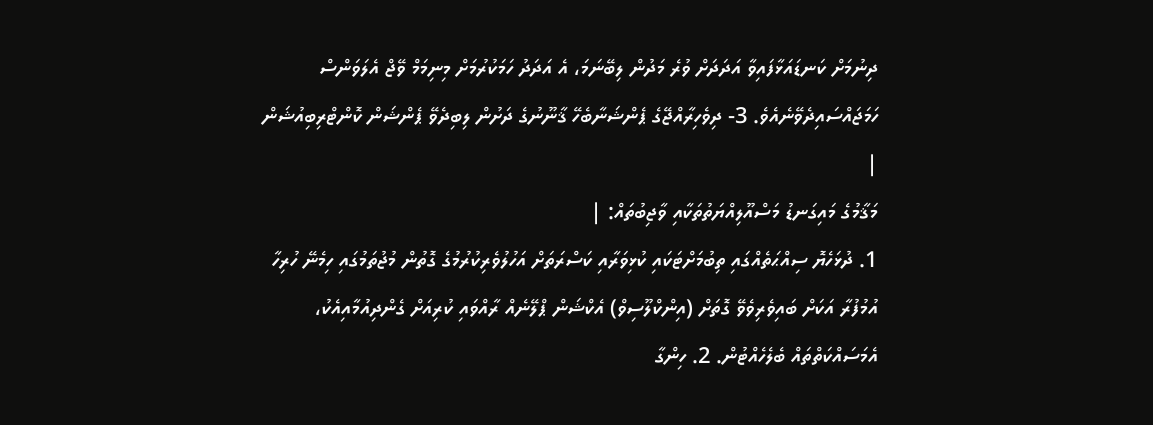ދިނުމަށް ކަނޑައަޅާފައިވާ އަދަދަށް ވުރެ މަދުން ލިބޭނަމަ، އެ އަދަދު ހަމަކުރުމަށް މިނިމަމް ވޭޖް އެލަވަންސް ހަމަޖައްސައިދެވޭނެއެވެ. 3- ދިވެހިރާއްޖޭގެ ޕެންޝަނާބެހޭ ޤާނޫނުގެ ދަށުން ލިބިދެވޭ ޕެންޝަން ކޮންޓްރިބިއުޝަން |
މަޤާމުގެ މައިގަނޑު މަސްއޫލިއްޔަތުތަކާއި ވާޖިބުތައް: |
1. ދުޅަހެޔޮ ސިއްޙަތެއްގައި ތިބުމަށްޓަކައި ކުޅިވަރާއި ކަސްރަތަށް އަހުލުވެރިކުރުމުގެ ގޮތުން މުޖުތަމުގައި ހިމެނޭ ހުރިހާ އުމުފުރާ އަކަށް ބައިވެރިވެވޭ ގޮތަށް (އިންކްލޫސިވް) އެކްޝަން ޕްލޭނެއް ރާއްވައި ކުރިއަށް ގެންދިއުމާއިއެކު، އެމަސައްކަތްތައް ބެލެހެއްޓުން. 2. ހިންގާ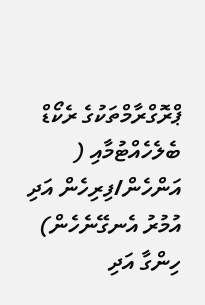ޕްރޮގްރާމްތަކުގެ ރެކޯޑް ބެލެހެއްޓުމާއި ( އަންހެން/ފިރިހެން އަދި އުމުރު އެނގޭނެހެން) ހިންގާ އަދި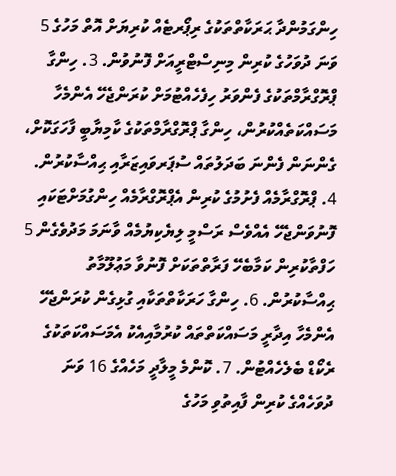ހިންގަމުންދާ ޙަރަކާތްތަކުގެ ރިޕޯރޓެއް ކުރިޔަށް އޮތް މަހުގެ 5 ވަނަ ދުވަހުގެ ކުރިން މިނިސްޓްރީއަށް ފޮނުވުން. 3. ހިންގާ ޕްރޮގްރާމްތަކުގެ ފެންވަރު ހިފެހެއްޓުމަށް ކުރަންޖެހޭ އެންމެހާ މަސައްކަތެއްކުރުން، ހިންގާ ޕްރޮގްރާމްތަކުގެ ކާމިޔާބީ ފާހަގަކޮށް، ގެންނަން ފެންނަ ބަދަލުތައް ސުޕަރވައިޒަރާއި ޙިއްސާކުރުން. 4. ޕްރޮގްރާމެއް ފެށުމުގެ ކުރިން އެޕްރޮގްރާމެއް ހިންގުމަށްޓަކައި ފޮނުވަންޖެހޭ އެއްވެސް ރަސްމީ ލިޔެކިޔުމެއް ވާނަމަ މަދުވެގެން 5 ހަފްތާކުރިން ކަމާބެހޭ ފަރާތްތަކަށް ފޮނުވާ މަޢުލޫމާތު ޙިއްސާކުރުން. 6. ހިންގާ ހަރަކާތްތަކާއި ގުޅިގެން ކުރަންޖެހޭ އެންމެހާ އިދާރީ މަސައްކަތްތައް ކުރުމާއިއެކު އެމަސައްކަތަކުގެ ރެކޯޑް ބެލެހެއްޓުން. 7. ކޮންމެ މީލާދީ މަހެއްގެ 16 ވަނަ ދުވަހެއްގެ ކުރިން ފާއިތުވި މަހުގެ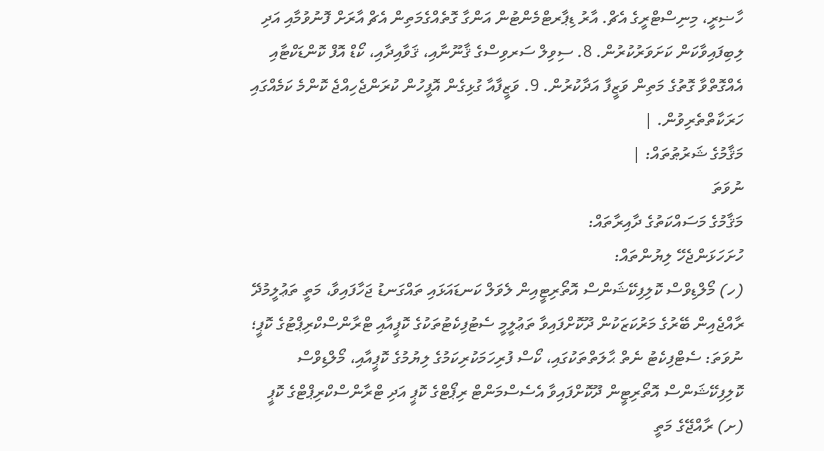ހާޟިރީ، މިނިސްޓްރީގެ އެޗް. އާރު ޑިޕާރޓްމެންޓުން އަންގާ ގޮތެއްގެމަތިން އެޗް އާރަށް ފޮނުވުމާއި އަދި ލިބިފައިވާކަން ކަށަވަރުކުރުން. 8. ސިވިލް ސަރވިސްގެ ޤާނޫނާއި، ޤަވާއިދާއި، ކޯޑް އޮފް ކޮންޑަކްޓާއި އެއްގޮތްވާ ގޮތުގެ މަތިން ވަޒީފާ އަދާކުރުން. 9. ވަޒީފާއާ ގުޅިގެން އޮފީހުން ކުރަންޖެހިއްޖެ ކޮންމެ ކަމެއްގައި ހަރަކާތްތެރިވުން. |
މަޤާމުގެ ޝަރުޠުތައް: |
ނުވަތަ
މަޤާމުގެ މަސައްކަތުގެ ދާއިރާތައް:
ހުށަހަޅަންޖެހޭ ލިޔުންތައް:
(ހ) މޯލްޑިވްސް ކޮލިފިކޭޝަންސް އޮތޯރިޓީއިން ލެވަލް ކަނޑައަޅައި ތައްގަނޑު ޖަހާފައިވާ، މަތީ ތަޢުލީމުދޭ ރާއްޖެއިން ބޭރުގެ މަރުކަޒަކުން ދޫކޮށްފައިވާ ތަޢުލީމީ ސެޓުފިކެޓުތަކުގެ ކޮޕީއާއި ޓްރާންސްކްރިޕްޓުގެ ކޮޕީ؛ ނުވަތަ: ސެޓްފިކެޓު ނެތް ޙާލަތްތަކުގައި، ކޯސް ފުރިހަމަކުރިކަމުގެ ލިޔުމުގެ ކޮޕީއާއި، މޯލްޑިވްސް ކޮލިފިކޭޝަންސް އޮތޯރިޓީން ދޫކޮށްފައިވާ އެސެސްމަންޓް ރިޕޯޓްގެ ކޮޕީ އަދި ޓްރާންސްކްރިޕްޓްގެ ކޮޕީ (ށ) ރާއްޖޭގެ މަތީ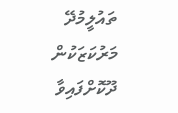ތައުލީމުދޭ މަރުކަޒަކުން ދޫކޮށްފައިވާ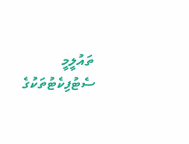ތައުލީމީ ސެޓުފިކެޓުތަކުގެ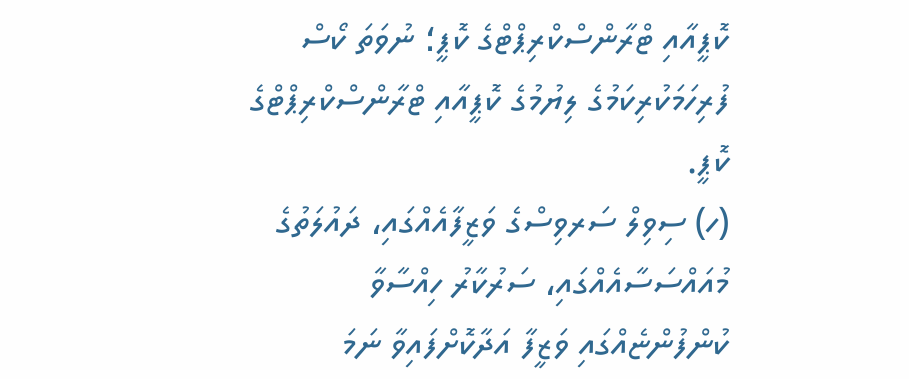ކޮޕީއާއި ޓްރާންސްކްރިޕްޓްގެ ކޮޕީ؛ ނުވަތަ ކޯސް ފުރިހަމަކުރިކަމުގެ ލިޔުމުގެ ކޮޕީއާއި ޓްރާންސްކްރިޕްޓްގެ ކޮޕީ.
(ހ) ސިވިލް ސަރވިސްގެ ވަޒީފާއެއްގައި، ދައުލަތުގެ މުއައްސަސާއެއްގައި، ސަރުކާރު ހިއްސާވާ ކުންފުންޏެއްގައި ވަޒީފާ އަދާކޮށްފައިވާ ނަމަ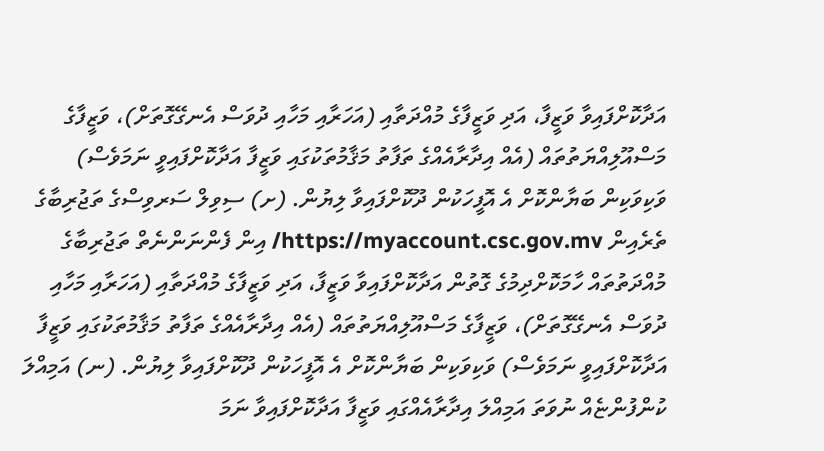އަދާކޮށްފައިވާ ވަޒީފާ، އަދި ވަޒީފާގެ މުއްދަތާއި (އަހަރާއި މަހާއި ދުވަސް އެނގޭގޮތަށް)، ވަޒީފާގެ މަސްއޫލިއްޔަތުތައް (އެއް އިދާރާއެއްގެ ތަފާތު މަޤާމުތަކުގައި ވަޒީފާ އަދާކޮށްފައިވީ ނަމަވެސް) ވަކިވަކިން ބަޔާންކޮށް އެ އޮފީހަކުން ދޫކޮށްފައިވާ ލިޔުން. (ށ) ސިވިލް ސަރވިސްގެ ތަޖުރިބާގެ ތެރެއިން https://myaccount.csc.gov.mv/ އިން ފެންނަންނެތް ތަޖުރިބާގެ މުއްދަތުތައް ހާމަކޮށްދިމުގެ ގޮތުން އަދާކޮށްފައިވާ ވަޒީފާ، އަދި ވަޒީފާގެ މުއްދަތާއި (އަހަރާއި މަހާއި ދުވަސް އެނގޭގޮތަށް)، ވަޒީފާގެ މަސްއޫލިއްޔަތުތައް (އެއް އިދާރާއެއްގެ ތަފާތު މަޤާމުތަކުގައި ވަޒީފާ އަދާކޮށްފައިވީ ނަމަވެސް) ވަކިވަކިން ބަޔާންކޮށް އެ އޮފީހަކުން ދޫކޮށްފައިވާ ލިޔުން. (ނ) އަމިއްލަ ކުންފުންޏެއް ނުވަތަ އަމިއްލަ އިދާރާއެއްގައި ވަޒީފާ އަދާކޮށްފައިވާ ނަމަ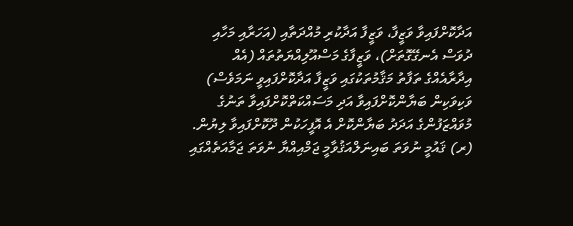އަދާކޮށްފައިވާ ވަޒީފާ، ވަޒީފާ އަދާކުރި މުއްދަތާއި (އަހަރާއި މަހާއި ދުވަސް އެނގޭގޮތަށް)، ވަޒީފާގެ މަސްއޫލިއްޔަތުތައް (އެއް އިދާރާއެއްގެ ތަފާތު މަޤާމުތަކުގައި ވަޒީފާ އަދާކޮށްފައިވީ ނަމަވެސް) ވަކިވަކިން ބަޔާންކޮށްފައިވާ އަދި މަސައްކަތްކޮށްފައިވާ ތަނުގެ މުވައްޒަފުންގެ އަދަދު ބަޔާންކޮށް އެ އޮފީހަކުން ދޫކޮށްފައިވާ ލިޔުން. (ރ) ޤައުމީ ނުވަތަ ބައިނަލްއަޤުވާމީ ޖަމްއިއްޔާ ނުވަތަ ޖަމާއަތެއްގައި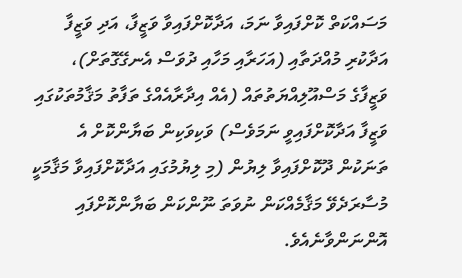މަސައްކަތް ކޮށްފައިވާ ނަމަ، އަދާކޮށްފައިވާ ވަޒީފާ، އަދި ވަޒީފާ އަދާކުރި މުއްދަތާއި (އަހަރާއި މަހާއި ދުވަސް އެނގޭގޮތަށް)، ވަޒީފާގެ މަސްއޫލިއްޔަތުތައް (އެއް އިދާރާއެއްގެ ތަފާތު މަޤާމުތަކުގައި ވަޒީފާ އަދާކޮށްފައިވީ ނަމަވެސް) ވަކިވަކިން ބަޔާންކޮށް އެ ތަނަކުން ދޫކޮށްފައިވާ ލިޔުން (މި ލިޔުމުގައި އަދާކޮށްފައިވާ މަޤާމަކީ މުސާރަދެވޭ މަޤާމެއްކަން ނުވަތަ ނޫންކަން ބަޔާންކޮށްފައި އޮންނަންވާނެއެވެ.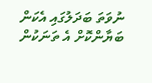ނުވަތަ ބަދަލުގައި އެކަން ބަޔާންކޮށް އެ ތަނަކުން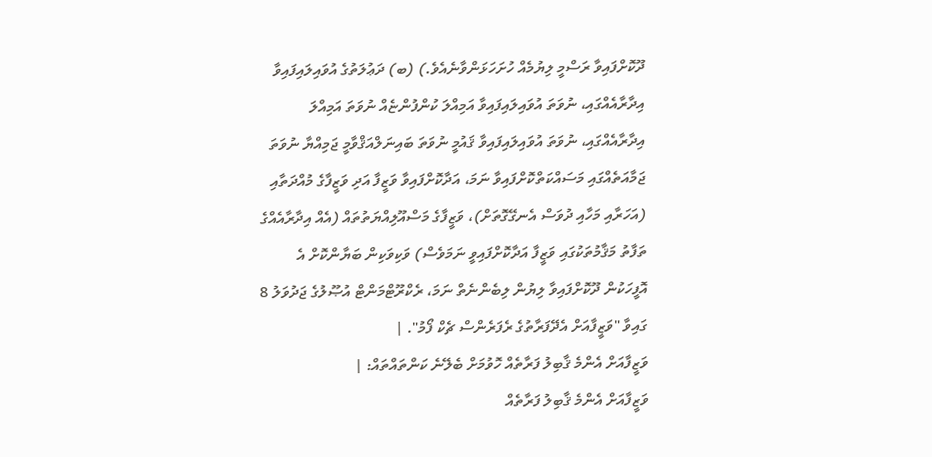ދޫކޮށްފައިވާ ރަސްމީ ލިޔުމެއް ހުށަހަޅަންވާނެއެވެ.) (ބ) ދަޢުލަތުގެ އުވައިލައިފައިވާ އިދާރާއެއްގައި، ނުވަތަ އުވައިލައިފައިވާ އަމިއްލަ ކުންފުންޏެއް ނުވަތަ އަމިއްލަ އިދާރާއެއްގައި، ނުވަތަ އުވައިލައިފައިވާ ޤައުމީ ނުވަތަ ބައިނަލްއަޤްވާމީ ޖަމިއްޔާ ނުވަތަ ޖަމާއަތެއްގައި މަސައްކަތްކޮށްފައިވާ ނަމަ، އަދާކޮށްފައިވާ ވަޒީފާ އަދި ވަޒީފާގެ މުއްދަތާއި (އަހަރާއި މަހާއި ދުވަސް އެނގޭގޮތަށް)، ވަޒީފާގެ މަސްއޫލިއްޔަތުތައް (އެއް އިދާރާއެއްގެ ތަފާތު މަޤާމުތަކުގައި ވަޒީފާ އަދާކޮށްފައިވީ ނަމަވެސް) ވަކިވަކިން ބަޔާންކޮށް އެ އޮފީހަކުން ދޫކޮށްފައިވާ ލިޔުން ލިބެންނެތް ނަމަ، ރެކްރޫޓްމަންޓް އުޞޫލުގެ ޖަދުވަލު 8 ގައިވާ "ވަޒީފާއަށް އެދޭފަރާތުގެ ރެފަރެންސް ޗެކް ފޯމު". |
ވަޒީފާއަށް އެންމެ ޤާބިލު ފަރާތެއް ހޮވުމަށް ބެލޭނެ ކަންތައްތައް: |
ވަޒީފާއަށް އެންމެ ޤާބިލު ފަރާތެއް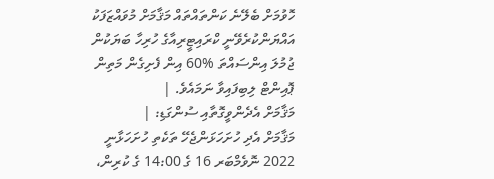ހޮވުމަށް ބެލޭނެ ކަންތައްތައް މަޤާމަށް މުވައްޒަފަކު އައްޔަންކުރެވޭނީ ކްރައިޓީރިއާގެ ހުރިހާ ބަޔަކުން ޖުމުލަ އިންސައްތަ %60 އިން ފެށިގެން މަތިން ޕޮއިންޓް ލިބިފައިވާ ނަމައެވެ. |
މަޤާމަށް އެދެންވީގޮތާއި ސުންގަޑި: |
މަޤާމަށް އެދި ހުށަހަޅަންޖެހޭ ތަކެތި ހުށަހަޅާނީ 2022 ނޮވެމްބަރ 16 ގެ 14:00 ގެ ކުރިން،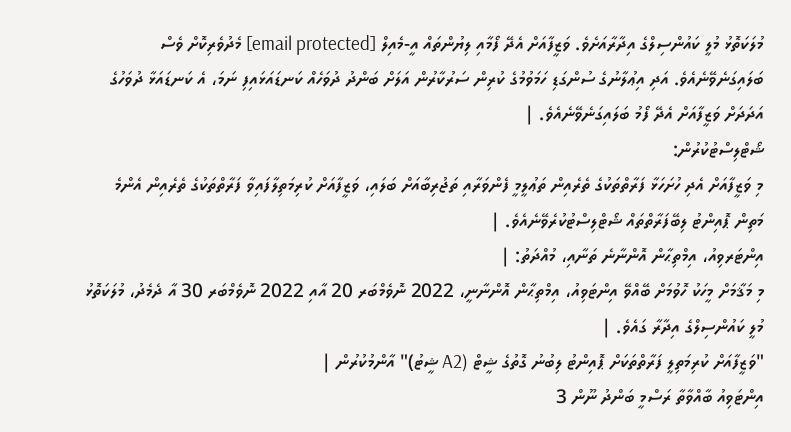މުލަކަތޮޅު މުލީ ކައުންސިލްގެ އިދާރާއަށެވެ. ވަޒީފާއަށް އެދޭ ފޯމާއި ލިޔުންތައް އީ-މެއިލް [email protected] މެދުވެރިކޮށް ވެސް ބަލައިގަނެވޭނެއެވެ. އަދި އިޢުލާނުގެ ސުންގަޑި ހަމަވުމުގެ ކުރިން ސަރުކާރުން އަލަށް ބަންދު ދުވަހެއް ކަނޑައަޅައިފި ނަމަ، އެ ކަނޑައަޅާ ދުވަހުގެ އަދަދަށް ވަޒީފާއަށް އެދޭ ފޯމު ބަލައިގަނެވޭނެއެވެ. |
ޝޯޓްލިސްޓުކުރުން:
މި ވަޒީފާއަށް އެދި ހުށަހަޅާ ފަރާތްތަކުގެ ތެރެއިން ތަޢުލީމީ ފެންވަރާއި ތަޖުރިބާއަށް ބަލައި، ވަޒީފާއަށް ކުރިމަތިލާފައިވާ ފަރާތްތަކުގެ ތެރެއިން އެންމެ މަތިން ޕޮއިންޓު ލިބޭފަރާތްތައް ޝޯޓްލިސްޓުކުރެވޭނެއެވެ. |
އިންޓަރވިއު، އިމްތިޙާން އޮންނާނެ ތަނާއި، މުއްދަތު: |
މި މަޤާމަށް މީހަކު ހޮވުމަށް ބޭއްވޭ އިންޓަވިއު، އިމްތިޙާން އޮންނާނީ، 2022 ނޮވެމްބަރ 20 އާއި 2022 ނޮވެމްބަރ 30 އާ ދެމެދު، މުލަކަތޮޅު މުލީ ކައުންސިލްގެ އިދާރާ ގައެވެ. |
"ވަޒީފާއަށް ކުރިމަތިލީ ފަރާތްތަކަށް ޕޮއިންޓު ލިބުނު ގޮތުގެ ޝީޓް (A2 ޝީޓު)" އާންމުކުރުން |
އިންޓަވިއު ބާއްވާތާ ރަސްމީ ބަންދު ނޫން 3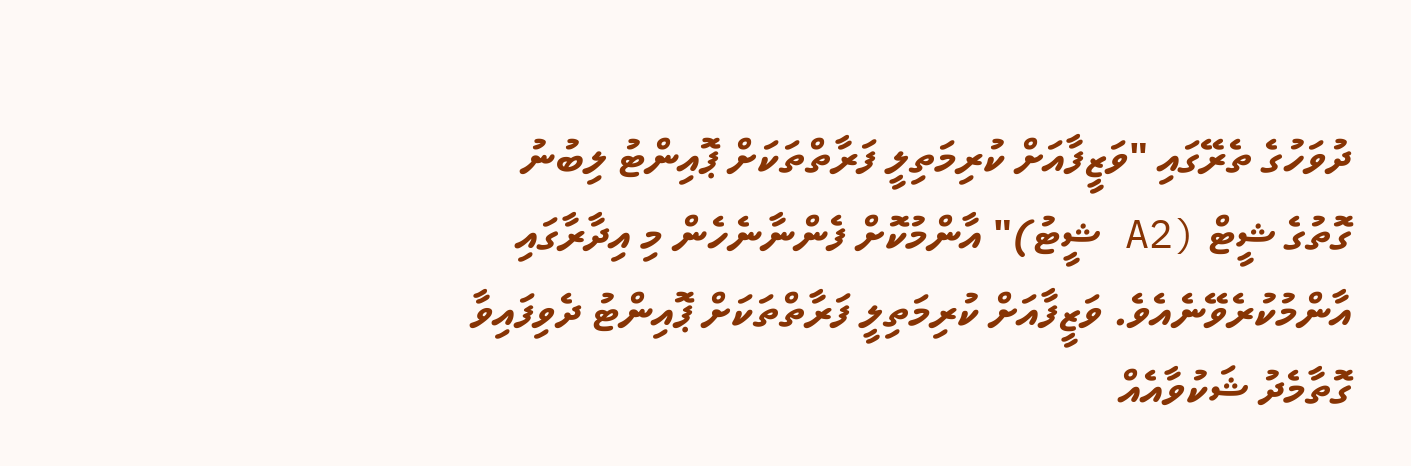ދުވަހުގެ ތެރޭގައި "ވަޒީފާއަށް ކުރިމަތިލީ ފަރާތްތަކަށް ޕޮއިންޓު ލިބުނު ގޮތުގެ ޝީޓް (A2 ޝީޓު)" އާންމުކޮށް ފެންނާނެހެން މި އިދާރާގައި އާންމުކުރެވޭނެއެވެ. ވަޒީފާއަށް ކުރިމަތިލީ ފަރާތްތަކަށް ޕޮއިންޓު ދެވިފައިވާ ގޮތާމެދު ޝަކުވާއެއް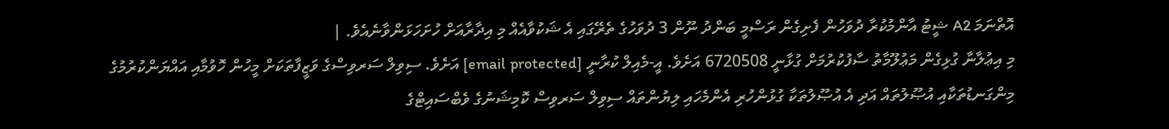އޮތްނަމަ A2 ޝީޓު އާންމުކުރާ ދުވަހުން ފެށިގެން ރަސްމީ ބަންދު ނޫން 3 ދުވަހުގެ ތެރޭގައި އެ ޝަކުވާއެއް މި އިދާރާއަށް ހުށަހަޅަންވާނެއެވެ. |
މި އިޢުލާނާ ގުޅިގެން މަޢުލޫމާތު ސާފުކުރުމަށް ގުޅާނީ 6720508 އަށެވެ. އީ-މެއިލް ކުރާނީ [email protected] އަށެވެ. ސިވިލް ސަރވިސްގެ ވަޒީފާތަކަށް މީހުން ހޮވުމާއި އައްޔަންކުރުމުގެ މިންގަނޑުތަކާއި އުޞޫލުތައް އަދި އެ އުޞޫލުތަކާ ގުޅުންހުރި އެންމެހައި ލިޔުންތައް ސިވިލް ސަރވިސް ކޮމިޝަނުގެ ވެބްސައިޓްގެ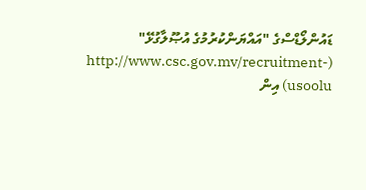ޑައުންލޯޑްސްގެ "އައްޔަންކުރުމުގެ އުޞޫލާގުޅޭ" (http://www.csc.gov.mv/recruitment-usoolu) އިން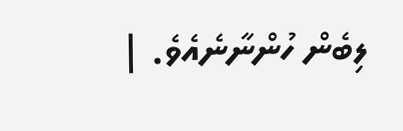ލިބެން ހުންނާނެއެވެ. |